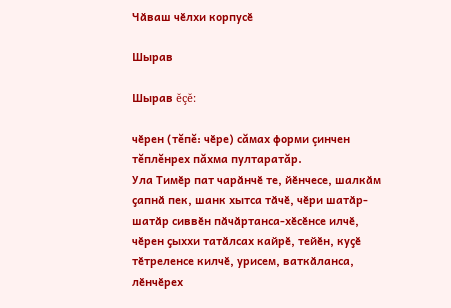Чӑваш чӗлхи корпусӗ

Шырав

Шырав ĕçĕ:

чӗрен (тĕпĕ: чӗре) сăмах форми çинчен тĕплĕнрех пăхма пултаратăр.
Ула Тимӗр пат чарӑнчӗ те, йӗнчесе, шалкӑм ҫапнӑ пек, шанк хытса тӑчӗ, чӗри шатӑр-шатӑр сиввӗн пӑчӑртанса-хӗсӗнсе илчӗ, чӗрен ҫыххи татӑлсах кайрӗ, тейӗн, куҫӗ тӗтреленсе килчӗ, урисем, ваткӑланса, лӗнчӗрех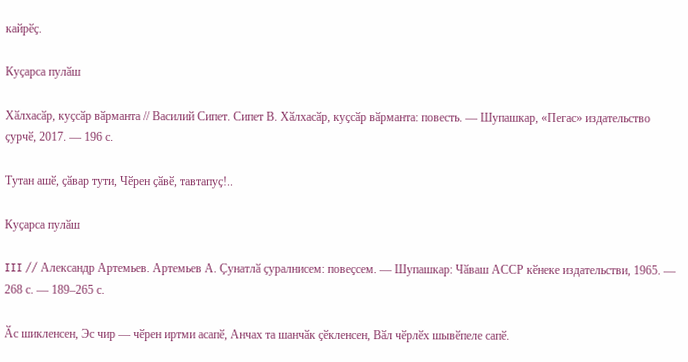кайрӗҫ.

Куҫарса пулӑш

Хӑлхасӑр, куҫсӑр вӑрманта // Василий Сипет. Сипет В. Хӑлхасӑр, куҫсӑр вӑрманта: повесть. — Шупашкар, «Пегас» издательство ҫурчӗ, 2017. — 196 с.

Тутан ашӗ, ҫӑвар тути, Чӗрен ҫӑвӗ, тавтапуҫ!..

Куҫарса пулӑш

III // Александр Артемьев. Артемьев А. Ҫунатлӑ ҫуралнисем: повеҫсем. — Шупашкар: Чӑваш АССР кӗнеке издательстви, 1965. — 268 с. — 189–265 с.

Ӑс шикленсен, Эс чир — чӗрен иртми асапӗ, Анчах та шанчӑк ҫӗкленсен, Вӑл чӗрлӗх шывӗпеле сапӗ.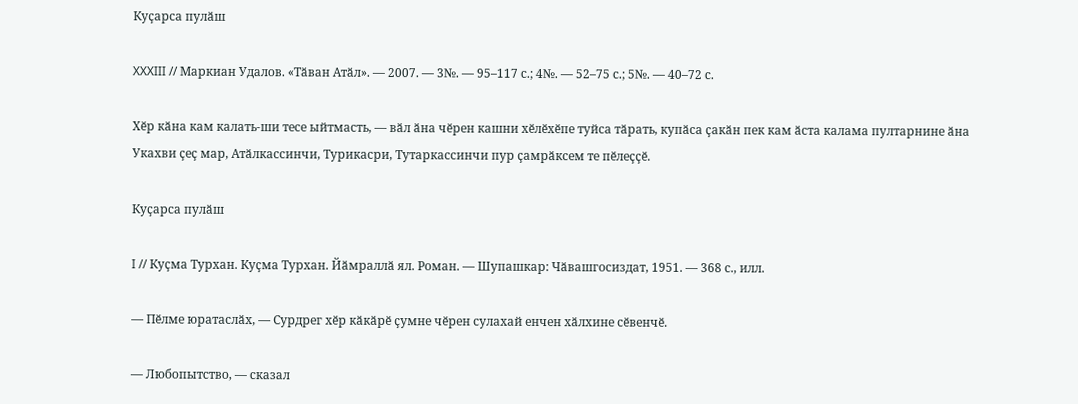Куҫарса пулӑш

XXXIII // Маркиан Удалов. «Тӑван Атӑл». — 2007. — 3№. — 95–117 с.; 4№. — 52–75 с.; 5№. — 40–72 с.

Хӗр кӑна кам калать-ши тесе ыйтмасть, — вӑл ӑна чӗрен кашни хӗлӗхӗпе туйса тӑрать, купӑса ҫакӑн пек кам ӑста калама пултарнине ӑна Укахви ҫеҫ мар, Атӑлкассинчи, Турикасри, Тутаркассинчи пур ҫамрӑксем те пӗлеҫҫӗ.

Куҫарса пулӑш

I // Куҫма Турхан. Куҫма Турхан. Йӑмраллӑ ял. Роман. — Шупашкар: Чӑвашгосиздат, 1951. — 368 с., илл.

— Пӗлме юратаслӑх, — Сурдрег хӗр кӑкӑрӗ ҫумне чӗрен сулахай енчен хӑлхине сӗвенчӗ.

— Любопытство, — сказал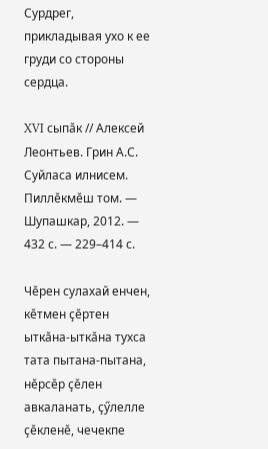Сурдрег, прикладывая ухо к ее груди со стороны сердца.

XVI сыпӑк // Алексей Леонтьев. Грин А.С. Суйласа илнисем. Пиллӗкмӗш том. — Шупашкар, 2012. — 432 с. — 229–414 с.

Чӗрен сулахай енчен, кӗтмен ҫӗртен ыткӑна-ыткӑна тухса тата пытана-пытана, нӗрсӗр ҫӗлен авкаланать, ҫӳлелле ҫӗкленӗ, чечекпе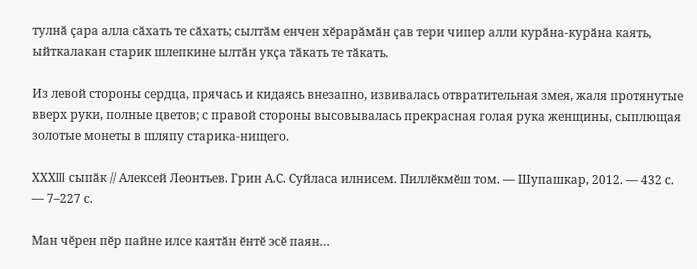тулнӑ ҫара алла сӑхать те сӑхать; сылтӑм енчен хӗрарӑмӑн ҫав тери чипер алли курӑна-курӑна каять, ыйткалакан старик шлепкине ылтӑн укҫа тӑкать те тӑкать.

Из левой стороны сердца, прячась и кидаясь внезапно, извивалась отвратительная змея, жаля протянутые вверх руки, полные цветов; с правой стороны высовывалась прекрасная голая рука женщины, сыплющая золотые монеты в шляпу старика-нищего.

ХХХIII сыпӑк // Алексей Леонтьев. Грин А.С. Суйласа илнисем. Пиллӗкмӗш том. — Шупашкар, 2012. — 432 с. — 7–227 с.

Ман чӗрен пӗр пайне илсе каятӑн ӗнтӗ эсӗ паян…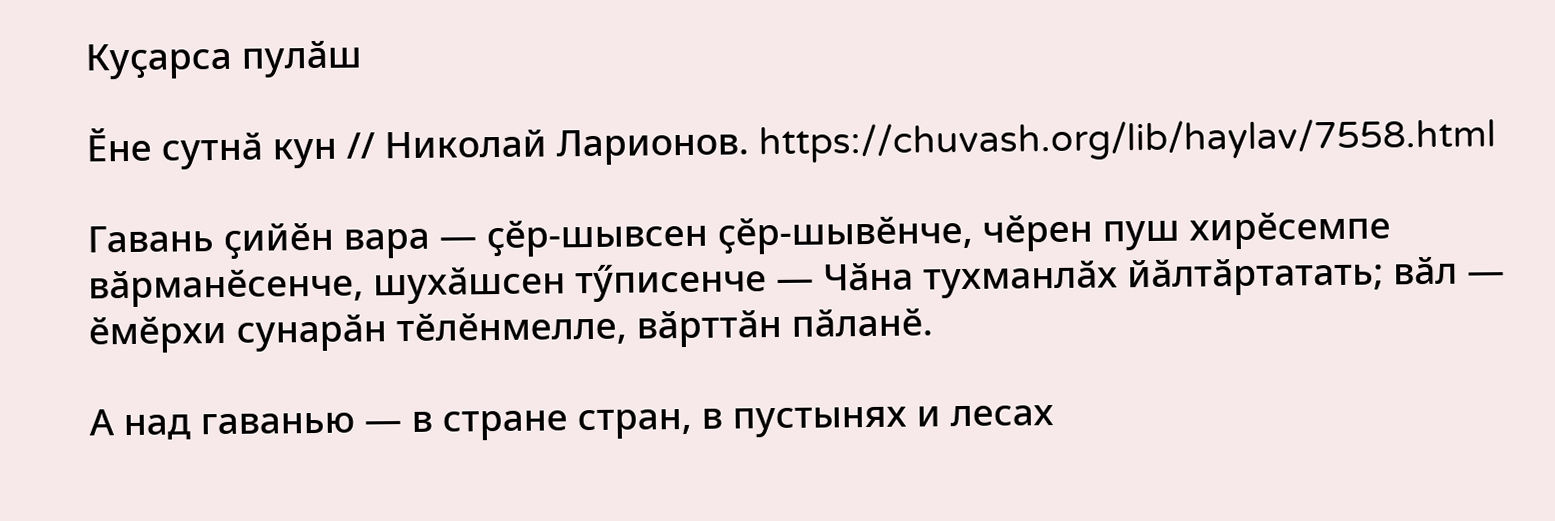Куҫарса пулӑш

Ӗне сутнӑ кун // Николай Ларионов. https://chuvash.org/lib/haylav/7558.html

Гавань ҫийӗн вара — ҫӗр-шывсен ҫӗр-шывӗнче, чӗрен пуш хирӗсемпе вӑрманӗсенче, шухӑшсен тӳписенче — Чӑна тухманлӑх йӑлтӑртатать; вӑл — ӗмӗрхи сунарӑн тӗлӗнмелле, вӑрттӑн пӑланӗ.

А над гаванью — в стране стран, в пустынях и лесах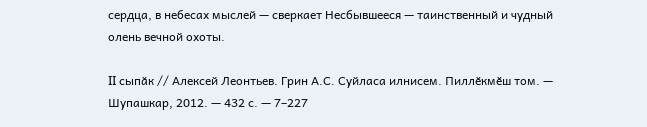сердца, в небесах мыслей — сверкает Несбывшееся — таинственный и чудный олень вечной охоты.

II сыпӑк // Алексей Леонтьев. Грин А.С. Суйласа илнисем. Пиллӗкмӗш том. — Шупашкар, 2012. — 432 с. — 7–227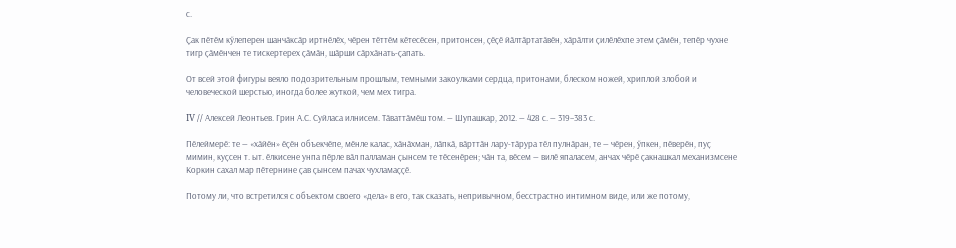с.

Ҫак пӗтӗм кӳлеперен шанчӑксӑр иртнӗлӗх, чӗрен тӗттӗм кӗтесӗсен, притонсен, ҫӗҫӗ йӑлтӑртатӑвӗн, хӑрӑлти ҫилӗлӗхпе этем ҫӑмӗн, тепӗр чухне тигр ҫӑмӗнчен те тискертерех ҫӑмӑн, шӑрши сӑрхӑнать-ҫапать.

От всей этой фигуры веяло подозрительным прошлым, темными закоулками сердца, притонами, блеском ножей, хриплой злобой и человеческой шерстью, иногда более жуткой, чем мех тигра.

IV // Алексей Леонтьев. Грин А.С. Суйласа илнисем. Тӑваттӑмӗш том. — Шупашкар, 2012. — 428 с. — 319–383 с.

Пӗлеймерӗ: те — «хӑйӗн» ӗҫӗн объекчӗпе, мӗнле калас, хӑнӑхман, лӑпкӑ, вӑрттӑн лару-тӑрура тӗл пулнӑран, те — чӗрен, ӳпкен, пӗверӗн, пуҫ мимин, куҫсен т. ыт. ӗлкисене унпа пӗрле вӑл палламан ҫынсем те тӗсенӗрен; чӑн та, вӗсем — вилӗ япаласем, анчах чӗрӗ ҫакнашкал механизмсене Коркин сахал мар пӗтернине ҫав ҫынсем пачах чухламаҫҫӗ.

Потому ли, что встретился с объектом своего «дела» в его, так сказать, непривычном, бесстрастно интимном виде, или же потому,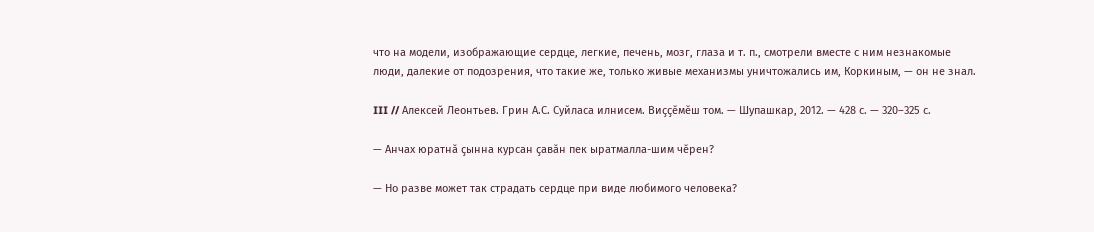что на модели, изображающие сердце, легкие, печень, мозг, глаза и т. п., смотрели вместе с ним незнакомые люди, далекие от подозрения, что такие же, только живые механизмы уничтожались им, Коркиным, — он не знал.

III // Алексей Леонтьев. Грин А.С. Суйласа илнисем. Виҫҫӗмӗш том. — Шупашкар, 2012. — 428 с. — 320–325 с.

— Анчах юратнӑ ҫынна курсан ҫавӑн пек ыратмалла-шим чӗрен?

— Но разве может так страдать сердце при виде любимого человека?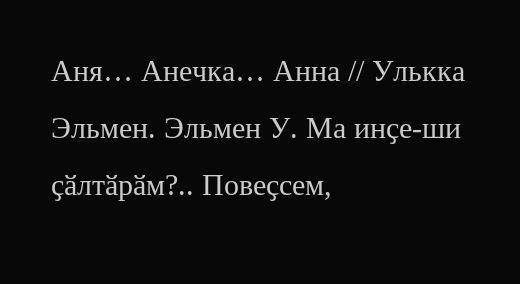Аня… Анечка… Анна // Улькка Эльмен. Эльмен У. Ма инҫе-ши ҫӑлтӑрӑм?.. Повеҫсем,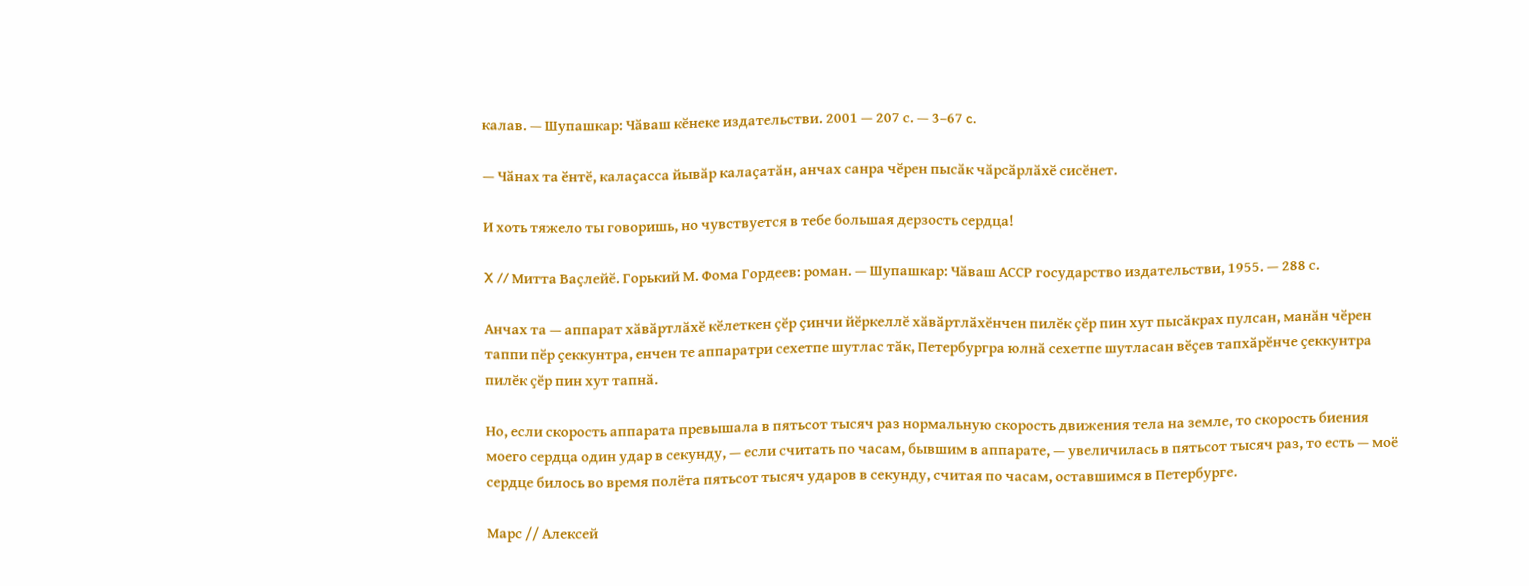калав. — Шупашкар: Чӑваш кӗнеке издательстви. 2001 — 207 с. — 3–67 c.

— Чӑнах та ӗнтӗ, калаҫасса йывӑр калаҫатӑн, анчах санра чӗрен пысӑк чӑрсӑрлӑхӗ сисӗнет.

И хоть тяжело ты говоришь, но чувствуется в тебе большая дерзость сердца!

X // Митта Ваҫлейӗ. Горький М. Фома Гордеев: роман. — Шупашкар: Чӑваш АССР государство издательстви, 1955. — 288 с.

Анчах та — аппарат хӑвӑртлӑхӗ кӗлеткен ҫӗр ҫинчи йӗркеллӗ хӑвӑртлӑхӗнчен пилӗк ҫӗр пин хут пысӑкрах пулсан, манӑн чӗрен таппи пӗр ҫеккунтра, енчен те аппаратри сехетпе шутлас тӑк, Петербургра юлнӑ сехетпе шутласан вӗҫев тапхӑрӗнче ҫеккунтра пилӗк ҫӗр пин хут тапнӑ.

Но, если скорость аппарата превышала в пятьсот тысяч раз нормальную скорость движения тела на земле, то скорость биения моего сердца один удар в секунду, — если считать по часам, бывшим в аппарате, — увеличилась в пятьсот тысяч раз, то есть — моё сердце билось во время полёта пятьсот тысяч ударов в секунду, считая по часам, оставшимся в Петербурге.

Марс // Алексей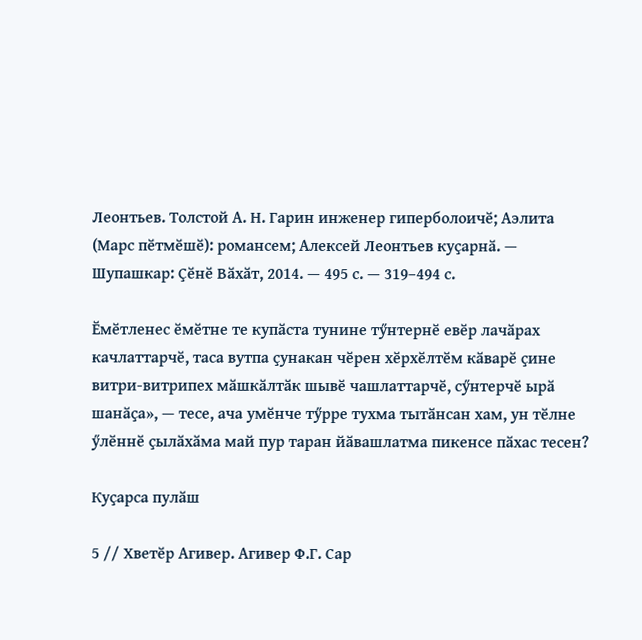Леонтьев. Толстой А. Н. Гарин инженер гиперболоичӗ; Аэлита (Марс пӗтмӗшӗ): романсем; Алексей Леонтьев куҫарнӑ. — Шупашкар: Ҫӗнӗ Вӑхӑт, 2014. — 495 с. — 319–494 с.

Ӗмӗтленес ӗмӗтне те купӑста тунине тӳнтернӗ евӗр лачӑрах качлаттарчӗ, таса вутпа ҫунакан чӗрен хӗрхӗлтӗм кӑварӗ ҫине витри-витрипех мӑшкӑлтӑк шывӗ чашлаттарчӗ, сӳнтерчӗ ырӑ шанӑҫа», — тесе, ача умӗнче тӳрре тухма тытӑнсан хам, ун тӗлне ӳлӗннӗ ҫылӑхӑма май пур таран йӑвашлатма пикенсе пӑхас тесен?

Куҫарса пулӑш

5 // Хветӗр Агивер. Агивер Ф.Г. Сар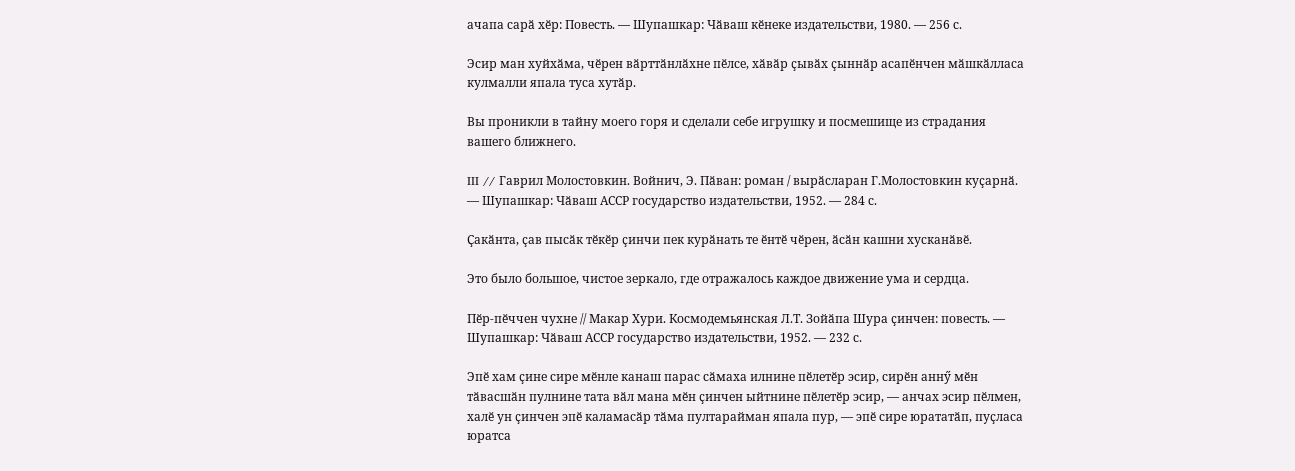ачапа сарӑ хӗр: Повесть. — Шупашкар: Чӑваш кӗнеке издательстви, 1980. — 256 с.

Эсир ман хуйхӑма, чӗрен вӑрттӑнлӑхне пӗлсе, хӑвӑр ҫывӑх ҫыннӑр асапӗнчен мӑшкӑлласа кулмалли япала туса хутӑр.

Вы проникли в тайну моего горя и сделали себе игрушку и посмешище из страдания вашего ближнего.

III // Гаврил Молостовкин. Войнич, Э. Пӑван: роман / вырӑсларан Г.Молостовкин куҫарнӑ. — Шупашкар: Чӑваш АССР государство издательстви, 1952. — 284 с.

Ҫакӑнта, ҫав пысӑк тӗкӗр ҫинчи пек курӑнать те ӗнтӗ чӗрен, ӑсӑн кашни хусканӑвӗ.

Это было большое, чистое зеркало, где отражалось каждое движение ума и сердца.

Пӗр-пӗччен чухне // Макар Хури. Космодемьянская Л.Т. Зойӑпа Шура ҫинчен: повесть. — Шупашкар: Чӑваш АССР государство издательстви, 1952. — 232 с.

Эпӗ хам ҫине сире мӗнле канаш парас сӑмаха илнине пӗлетӗр эсир, сирӗн аннӳ мӗн тӑвасшӑн пулнине тата вӑл мана мӗн ҫинчен ыйтнине пӗлетӗр эсир, — анчах эсир пӗлмен, халӗ ун ҫинчен эпӗ каламасӑр тӑма пултарайман япала пур, — эпӗ сире юрататӑп, пуҫласа юратса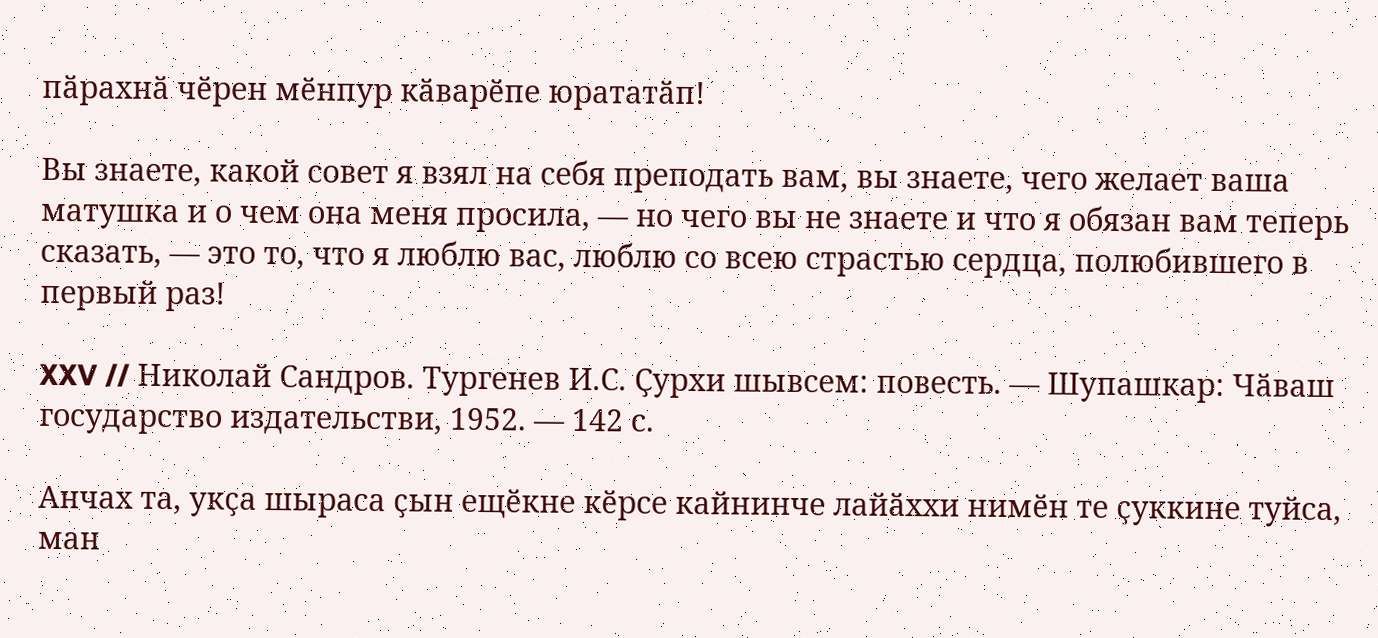пӑрахнӑ чӗрен мӗнпур кӑварӗпе юрататӑп!

Вы знаете, какой совет я взял на себя преподать вам, вы знаете, чего желает ваша матушка и о чем она меня просила, — но чего вы не знаете и что я обязан вам теперь сказать, — это то, что я люблю вас, люблю со всею страстью сердца, полюбившего в первый раз!

XXV // Николай Сандров. Тургенев И.С. Ҫурхи шывсем: повесть. — Шупашкар: Чӑваш государство издательстви, 1952. — 142 с.

Анчах та, укҫа шыраса ҫын ещӗкне кӗрсе кайнинче лайӑххи нимӗн те ҫуккине туйса, ман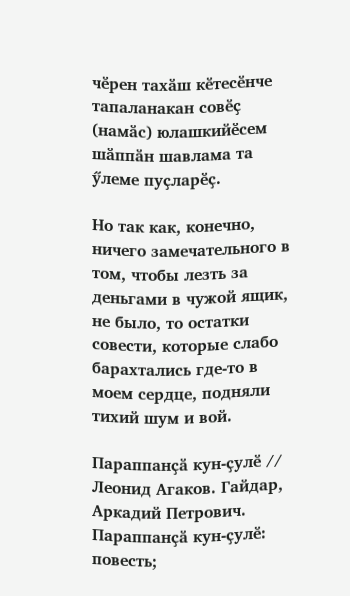чӗрен тахӑш кӗтесӗнче тапаланакан совӗҫ (намӑс) юлашкийӗсем шӑппӑн шавлама та ӳлеме пуҫларӗҫ.

Но так как, конечно, ничего замечательного в том, чтобы лезть за деньгами в чужой ящик, не было, то остатки совести, которые слабо барахтались где-то в моем сердце, подняли тихий шум и вой.

Параппанҫӑ кун-ҫулӗ // Леонид Агаков. Гайдар, Аркадий Петрович. Параппанҫӑ кун-ҫулӗ: повесть;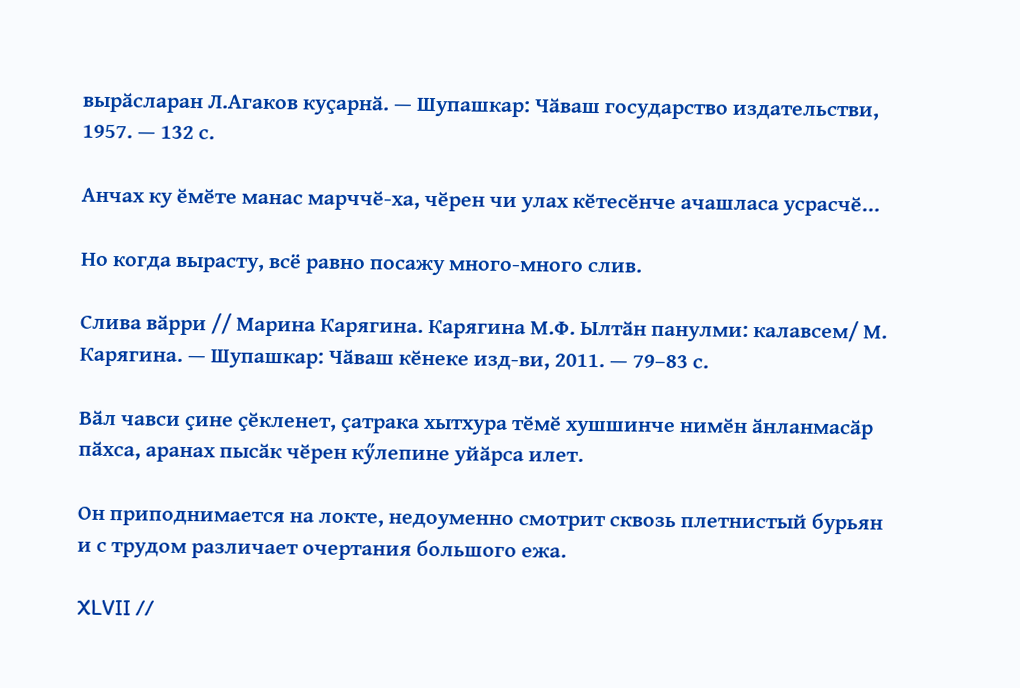вырӑсларан Л.Агаков куҫарнӑ. — Шупашкар: Чӑваш государство издательстви, 1957. — 132 с.

Анчах ку ӗмӗте манас марччӗ-ха, чӗрен чи улах кӗтесӗнче ачашласа усрасчӗ…

Но когда вырасту, всё равно посажу много-много слив.

Слива вӑрри // Марина Карягина. Карягина М.Ф. Ылтӑн панулми: калавсем/ М. Карягина. — Шупашкар: Чӑваш кӗнеке изд-ви, 2011. — 79–83 с.

Вӑл чавси ҫине ҫӗкленет, ҫатрака хытхура тӗмӗ хушшинче нимӗн ӑнланмасӑр пӑхса, аранах пысӑк чӗрен кӳлепине уйӑрса илет.

Он приподнимается на локте, недоуменно смотрит сквозь плетнистый бурьян и с трудом различает очертания большого ежа.

XLVII //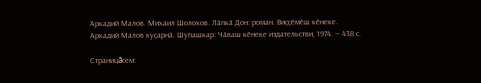Аркадий Малов. Михаил Шолохов. Лӑпкӑ Дон: роман. Виҫҫӗмӗш кӗнеке. Аркадий Малов куҫарнӑ. Шупашкар: Чӑваш кӗнеке издательстви, 1974. — 438 с.

Страницăсем: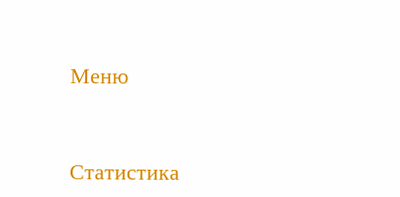Меню



Статистика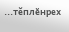...тĕплӗнрех